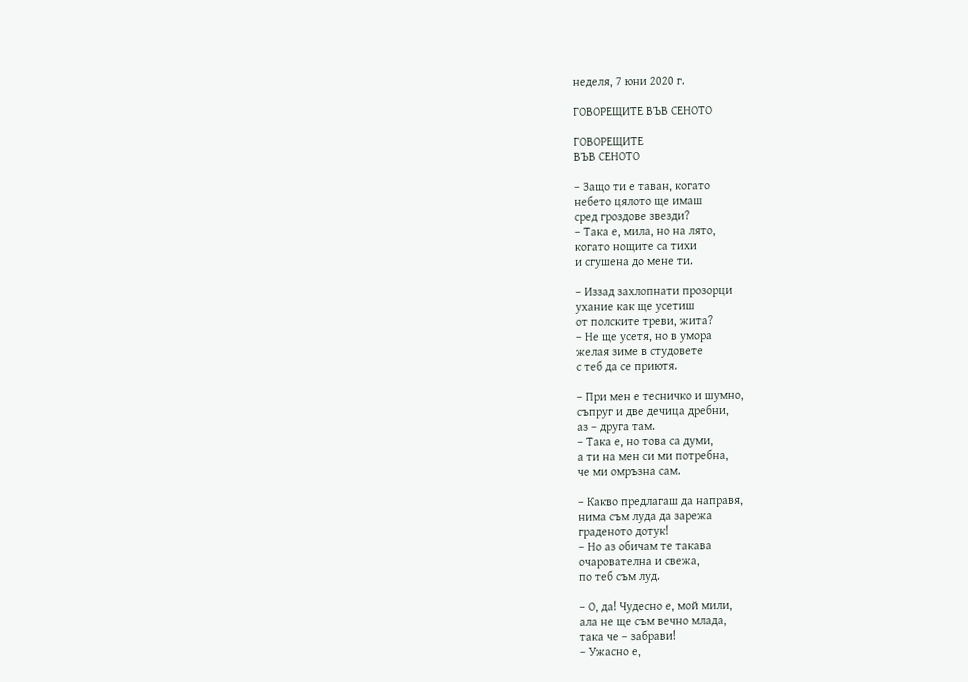неделя, 7 юни 2020 г.

ГОВОРЕЩИТЕ ВЪВ СЕНОТО

ГОВОРЕЩИТЕ
ВЪВ СЕНОТО

– Защо ти е таван, когато
небето цялото ще имаш
сред гроздове звезди?
– Така е, мила, но на лято,
когато нощите са тихи
и сгушена до мене ти.

– Иззад захлопнати прозорци
ухание как ще усетиш
от полските треви, жита?
– Не ще усетя, но в умора
желая зиме в студовете
с теб да се приютя.

– При мен е тесничко и шумно,
съпруг и две дечица дребни,
аз – друга там.
– Така е, но това са думи,
а ти на мен си ми потребна,
че ми омръзна сам.

– Какво предлагаш да направя,
нима съм луда да зарежа
граденото дотук!
– Но аз обичам те такава
очарователна и свежа,
по теб съм луд.

– О, да! Чудесно е, мой мили,
ала не ще съм вечно млада,
така че – забрави!
– Ужасно е,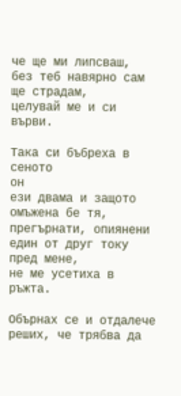че ще ми липсваш,
без теб навярно сам ще страдам,
целувай ме и си върви.

Така си бъбреха в сеното
он
ези двама и защото
омъжена бе тя,
прегърнати, опиянени
един от друг току пред мене,
не ме усетиха в ръжта.

Обърнах се и отдалече
реших, че трябва да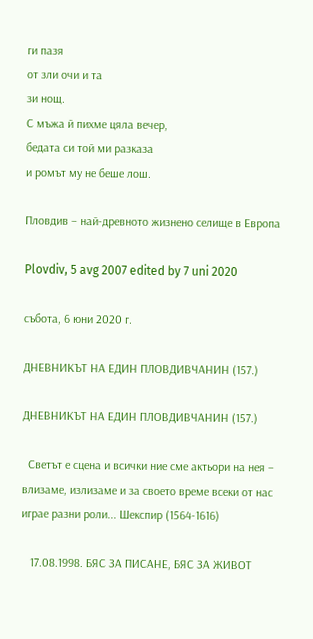ги пазя
от зли очи и та
зи нощ.
С мъжа й пихме цяла вечер,
бедата си той ми разказа
и ромът му не беше лош.

Пловдив – най-древното жизнено селище в Европа

Plovdiv, 5 avg 2007 edited by 7 uni 2020

събота, 6 юни 2020 г.

ДНЕВНИКЪТ НА ЕДИН ПЛОВДИВЧАНИН (157.)

ДНЕВНИКЪТ НА ЕДИН ПЛОВДИВЧАНИН (157.)

  Светът е сцена и всички ние сме актьори на нея – влизаме, излизаме и за своето време всеки от нас играе разни роли... Шекспир (1564-1616)

   17.08.1998. БЯС ЗА ПИСАНЕ, БЯС ЗА ЖИВОТ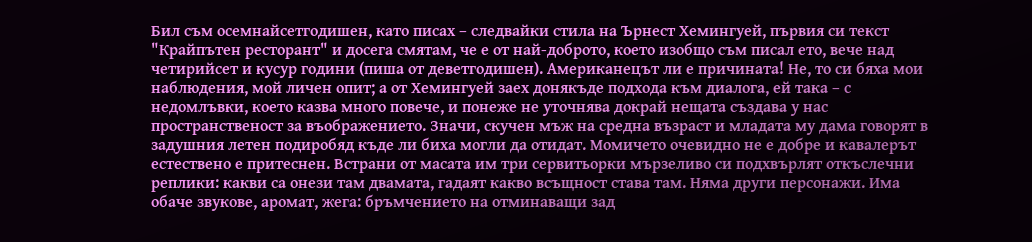Бил съм осемнайсетгодишен, като писах – следвайки стила на Ърнест Хемингуей, първия си текст "Крайпътен ресторант" и досега смятам, че е от най-доброто, което изобщо съм писал ето, вече над четирийсет и кусур години (пиша от деветгодишен). Американецът ли е причината! Не, то си бяха мои наблюдения, мой личен опит; а от Хемингуей заех донякъде подхода към диалога, ей така – с недомлъвки, което казва много повече, и понеже не уточнява докрай нещата създава у нас пространственост за въображението. Значи, скучен мъж на средна възраст и младата му дама говорят в задушния летен подиробяд къде ли биха могли да отидат. Момичето очевидно не е добре и кавалерът естествено е притеснен. Встрани от масата им три сервитьорки мързеливо си подхвърлят откъслечни реплики: какви са онези там двамата, гадаят какво всъщност става там. Няма други персонажи. Има обаче звукове, аромат, жега: бръмчението на отминаващи зад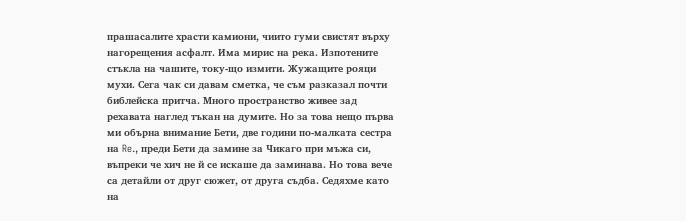прашасалите храсти камиони, чиито гуми свистят върху нагорещения асфалт. Има мирис на река. Изпотените стъкла на чашите, току-що измити. Жужащите рояци мухи. Сега чак си давам сметка, че съм разказал почти библейска притча. Много пространство живее зад рехавата наглед тъкан на думите. Но за това нещо първа ми обърна внимание Бети, две години по-малката сестра на Re., преди Бети да замине за Чикаго при мъжа си, въпреки че хич не й се искаше да заминава. Но това вече са детайли от друг сюжет, от друга съдба. Седяхме като на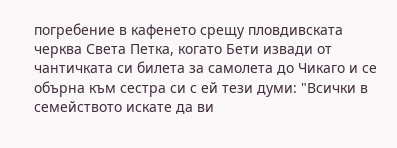погребение в кафенето срещу пловдивската черква Света Петка, когато Бети извади от чантичката си билета за самолета до Чикаго и се обърна към сестра си с ей тези думи: "Всички в семейството искате да ви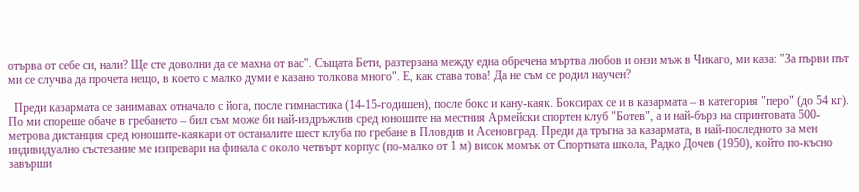отърва от себе си, нали? Ще сте доволни да се махна от вас". Същата Бети, разтерзана между една обречена мъртва любов и онзи мъж в Чикаго, ми каза: "За първи път ми се случва да прочета нещо, в което с малко думи е казано толкова много". Е, как става това! Да не съм се родил научен?

  Преди казармата се занимавах отначало с йога, после гимнастика (14-15-годишен), после бокс и кану-каяк. Боксирах се и в казармата – в категория "перо" (до 54 кг). По ми спореше обаче в гребането – бил съм може би най-издръжлив сред юношите на местния Армейски спортен клуб "Ботев", а и най-бърз на спринтовата 500-метрова дистанция сред юношите-каякари от останалите шест клуба по гребане в Пловдив и Асеновград. Преди да тръгна за казармата, в най-последното за мен индивидуално състезание ме изпревари на финала с около четвърт корпус (по-малко от 1 м) висок момък от Спортната школа, Радко Дочев (1950), който по-късно завърши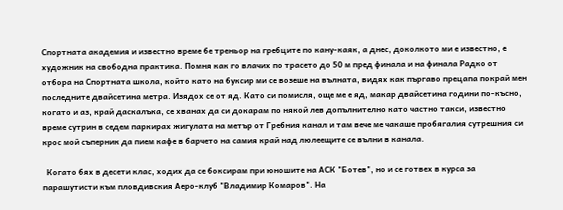Спортната академия и известно време бе треньор на гребците по кану-каяк, а днес, доколкото ми е известно, е художник на свободна практика. Помня как го влачих по трасето до 50 м пред финала и на финала Радко от отбора на Спортната школа, който като на буксир ми се возеше на вълната, видях как пъргаво прецапа покрай мен последните двайсетина метра. Изядох се от яд. Като си помисля, още ме е яд, макар двайсетина години по-късно, когато и аз, край даскалъка, се хванах да си докарам по някой лев допълнително като частно такси, известно време сутрин в седем паркирах жигулата на метър от Гребния канал и там вече ме чакаше пробягалия сутрешния си крос мой съперник да пием кафе в барчето на самия край над люлеещите се вълни в канала.

  Когато бях в десети клас, ходих да се боксирам при юношите на АСК "Ботев", но и се готвех в курса за парашутисти към пловдивския Аеро-клуб "Владимир Комаров". На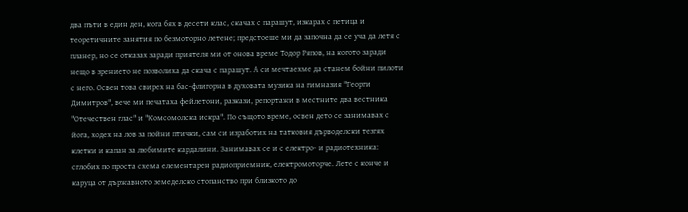два пъти в един ден, кога бях в десети клас, скачах с парашут, изкарах с петица и теоретичните занятия по безмоторно летене; предстоеше ми да започна да се уча да летя с планер, но се отказах заради приятеля ми от онова време Тодор Ряпов, на когото заради нещо в зрението не позволиха да скача с парашут. А си мечтаехме да станем бойни пилоти с него. Освен това свирех на бас-флигорна в духовата музика на гимназия "Георги Димитров", вече ми печатаха фейлетони, разкази, репортажи в местните два вестника "Отечествен глас" и "Комсомолска искра". По същото време, освен дето се занимавах с йога, ходех на лов за пойни птички, сам си изработих на татковия дърводелски тезгях клетки и капан за любимите кардалини. Занимавах се и с електро- и радиотехника: сглобих по проста схема елементарен радиоприемник, електромоторче. Лете с конче и каруца от държавното земеделско стопанство при близкото до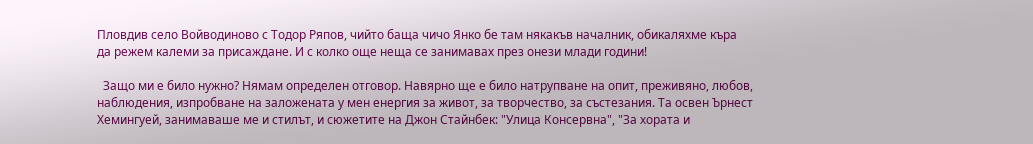Пловдив село Войводиново с Тодор Ряпов, чийто баща чичо Янко бе там някакъв началник, обикаляхме къра да режем калеми за присаждане. И с колко още неща се занимавах през онези млади години!

  Защо ми е било нужно? Нямам определен отговор. Навярно ще е било натрупване на опит, преживяно, любов, наблюдения, изпробване на заложената у мен енергия за живот, за творчество, за състезания. Та освен Ърнест Хемингуей, занимаваше ме и стилът, и сюжетите на Джон Стайнбек: "Улица Консервна", "За хората и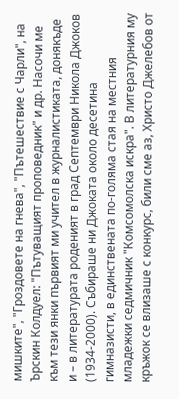мишките", "Гроздовете на гнева", "Пътешествие с Чарли", на Ърскин Колдуел: "Пътуващият проповедник" и др. Насочи ме към тези янки първият ми учител в журналистиката, донякъде и – в литературата роденият в град Септември Никола Джоков (1934-2000). Събираше ни Джоката около десетина гимназисти, в единствената по-голяма стая на местния младежки седмичник "Комсомолска искра". В литературния му кръжок се влизаше с конкурс, били сме аз, Христо Джелебов от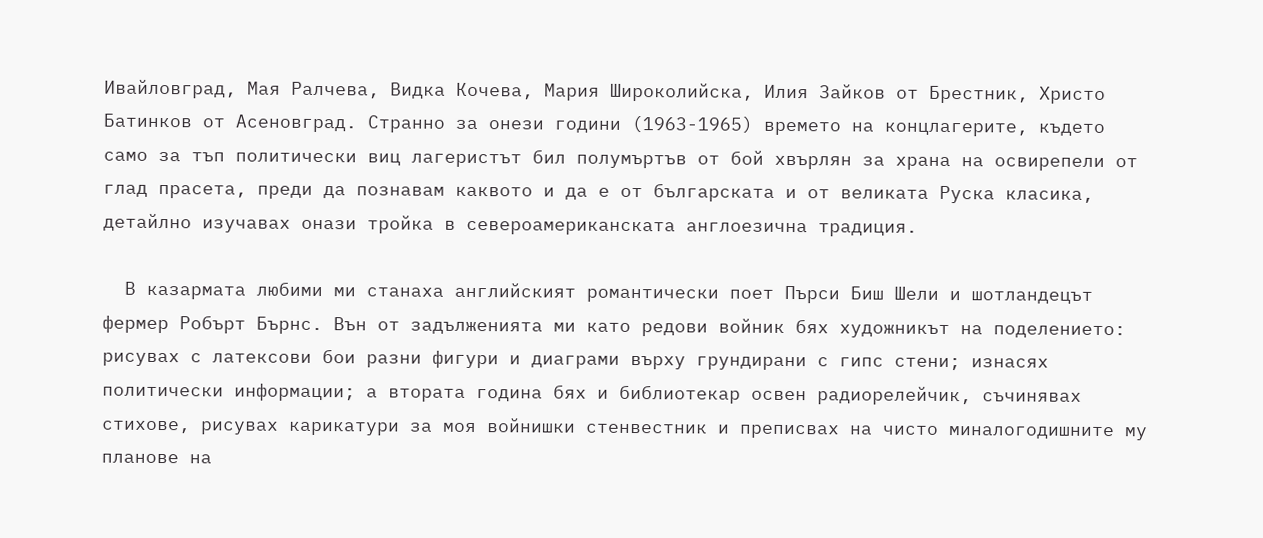Ивайловград, Мая Ралчева, Видка Кочева, Мария Широколийска, Илия Зайков от Брестник, Христо Батинков от Асеновград. Странно за онези години (1963-1965) времето на концлагерите, където само за тъп политически виц лагеристът бил полумъртъв от бой хвърлян за храна на освирепели от глад прасета, преди да познавам каквото и да е от българската и от великата Руска класика, детайлно изучавах онази тройка в североамериканската англоезична традиция.

  В казармата любими ми станаха английският романтически поет Пърси Биш Шели и шотландецът фермер Робърт Бърнс. Вън от задълженията ми като редови войник бях художникът на поделението: рисувах с латексови бои разни фигури и диаграми върху грундирани с гипс стени; изнасях политически информации; а втората година бях и библиотекар освен радиорелейчик, съчинявах стихове, рисувах карикатури за моя войнишки стенвестник и преписвах на чисто миналогодишните му планове на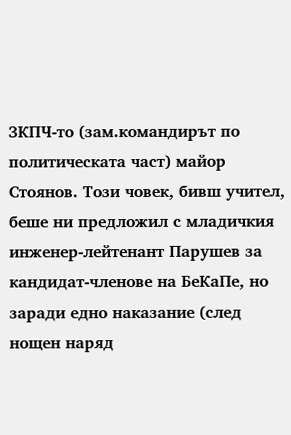ЗКПЧ-то (зам.командирът по политическата част) майор Стоянов. Този човек, бивш учител, беше ни предложил с младичкия инженер-лейтенант Парушев за кандидат-членове на БеКаПе, но заради едно наказание (след нощен наряд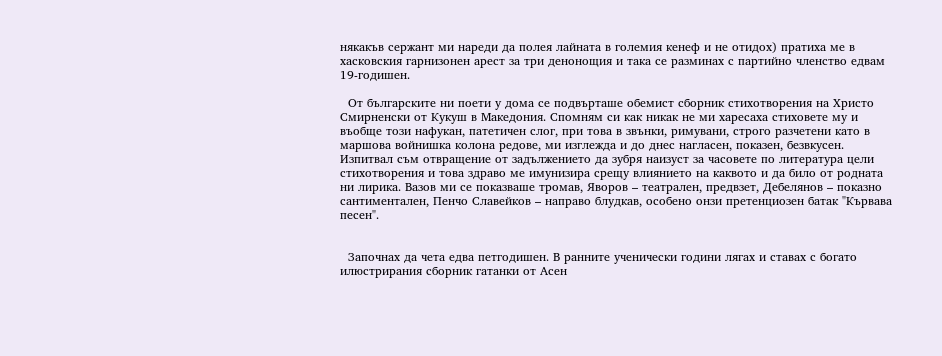някакъв сержант ми нареди да полея лайната в големия кенеф и не отидох) пратиха ме в хасковския гарнизонен арест за три денонощия и така се разминах с партийно членство едвам 19-годишен.

  От българските ни поети у дома се подвърташе обемист сборник стихотворения на Христо Смирненски от Кукуш в Македония. Спомням си как никак не ми харесаха стиховете му и въобще този нафукан, патетичен слог, при това в звънки, римувани, строго разчетени като в маршова войнишка колона редове, ми изглежда и до днес нагласен, показен, безвкусен. Изпитвал съм отвращение от задължението да зубря наизуст за часовете по литература цели стихотворения и това здраво ме имунизира срещу влиянието на каквото и да било от родната ни лирика. Вазов ми се показваше тромав, Яворов – театрален, предвзет, Дебелянов – показно сантиментален, Пенчо Славейков – направо блудкав, особено онзи претенциозен батак "Кървава песен".


  Започнах да чета едва петгодишен. В ранните ученически години лягах и ставах с богато илюстрирания сборник гатанки от Асен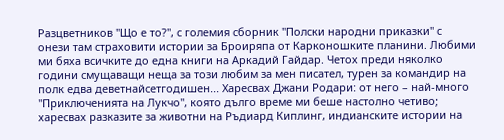Разцветников "Що е то?", с големия сборник "Полски народни приказки" с онези там страховити истории за Броиряпа от Карконошките планини. Любими ми бяха всичките до една книги на Аркадий Гайдар. Четох преди няколко години смущаващи неща за този любим за мен писател, турен за командир на полк едва деветнайсетгодишен... Харесвах Джани Родари: от него – най-много "Приключенията на Лукчо", която дълго време ми беше настолно четиво; харесвах разказите за животни на Ръдиард Киплинг, индианските истории на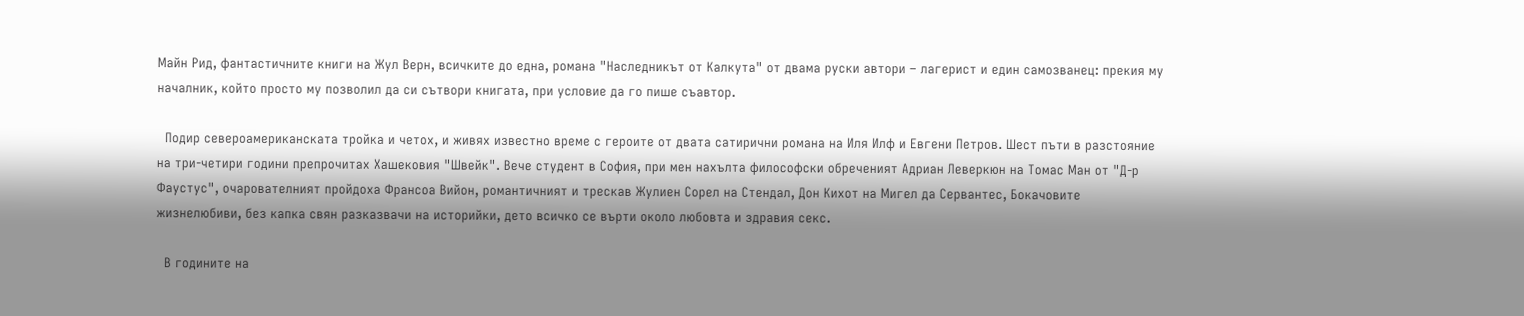Майн Рид, фантастичните книги на Жул Верн, всичките до една, романа "Наследникът от Калкута" от двама руски автори – лагерист и един самозванец: прекия му началник, който просто му позволил да си сътвори книгата, при условие да го пише съавтор.

  Подир североамериканската тройка и четох, и живях известно време с героите от двата сатирични романа на Иля Илф и Евгени Петров. Шест пъти в разстояние на три-четири години препрочитах Хашековия "Швейк". Вече студент в София, при мен нахълта философски обреченият Адриан Леверкюн на Томас Ман от "Д-р Фаустус", очарователният пройдоха Франсоа Вийон, романтичният и трескав Жулиен Сорел на Стендал, Дон Кихот на Мигел да Сервантес, Бокачовите жизнелюбиви, без капка свян разказвачи на историйки, дето всичко се върти около любовта и здравия секс.

  В годините на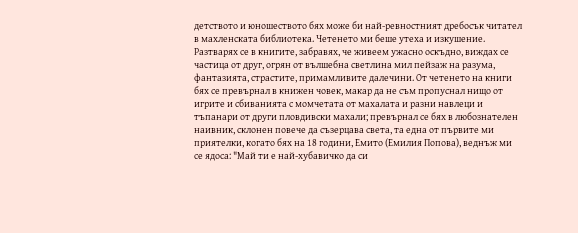детството и юношеството бях може би най-ревностният дребосък читател в махленската библиотека. Четенето ми беше утеха и изкушение. Разтварях се в книгите, забравях, че живеем ужасно оскъдно, виждах се частица от друг, огрян от вълшебна светлина мил пейзаж на разума, фантазията, страстите, примамливите далечини. От четенето на книги бях се превърнал в книжен човек, макар да не съм пропуснал нищо от игрите и сбиванията с момчетата от махалата и разни навлеци и тъпанари от други пловдивски махали; превърнал се бях в любознателен наивник, склонен повече да съзерцава света, та една от първите ми приятелки, когато бях на 18 години, Емито (Емилия Попова), веднъж ми се ядоса: "Май ти е най-хубавичко да си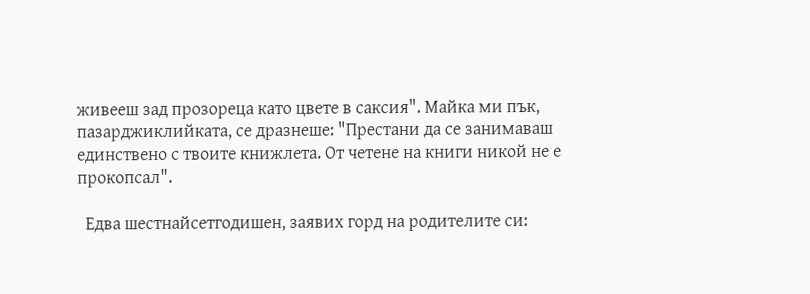живееш зад прозореца като цвете в саксия". Майка ми пък, пазарджиклийката, се дразнеше: "Престани да се занимаваш единствено с твоите книжлета. От четене на книги никой не е прокопсал".

  Едва шестнайсетгодишен, заявих горд на родителите си: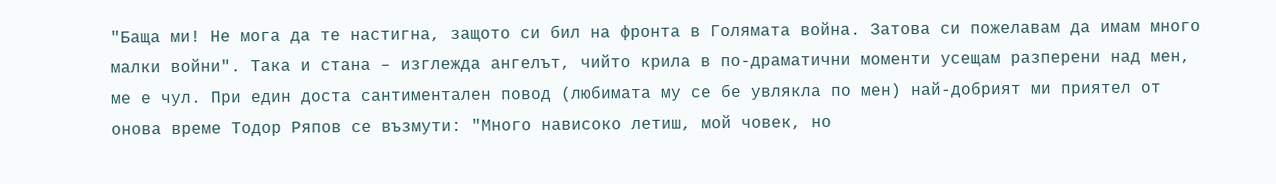"Баща ми! Не мога да те настигна, защото си бил на фронта в Голямата война. Затова си пожелавам да имам много малки войни". Така и стана – изглежда ангелът, чийто крила в по-драматични моменти усещам разперени над мен, ме е чул. При един доста сантиментален повод (любимата му се бе увлякла по мен) най-добрият ми приятел от онова време Тодор Ряпов се възмути: "Много нависоко летиш, мой човек, но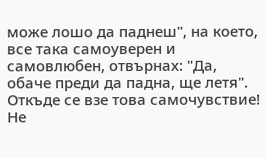може лошо да паднеш", на което, все така самоуверен и самовлюбен, отвърнах: "Да, обаче преди да падна, ще летя". Откъде се взе това самочувствие! Не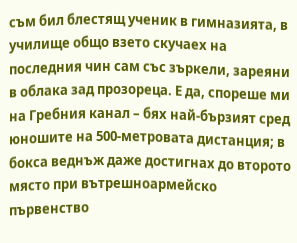съм бил блестящ ученик в гимназията, в училище общо взето скучаех на последния чин сам със зъркели, зареяни в облака зад прозореца. Е да, спореше ми на Гребния канал – бях най-бързият сред юношите на 500-метровата дистанция; в бокса веднъж даже достигнах до второто място при вътрешноармейско първенство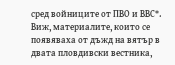сред войниците от ПВО и ВВС*. Виж, материалите, които се появяваха от дъжд на вятър в двата пловдивски вестника,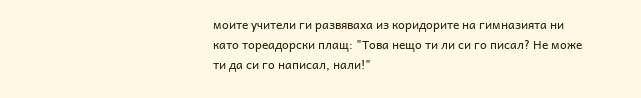моите учители ги развяваха из коридорите на гимназията ни като тореадорски плащ: "Това нещо ти ли си го писал? Не може ти да си го написал, нали!"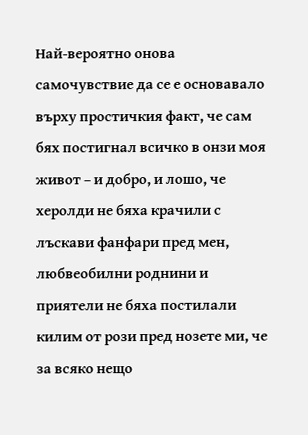Най-вероятно онова самочувствие да се е основавало върху простичкия факт, че сам бях постигнал всичко в онзи моя живот – и добро, и лошо, че херолди не бяха крачили с лъскави фанфари пред мен, любвеобилни роднини и приятели не бяха постилали килим от рози пред нозете ми, че за всяко нещо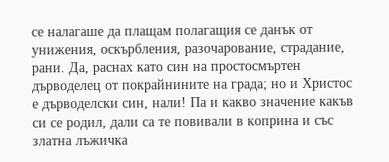се налагаше да плащам полагащия се данък от унижения, оскърбления, разочарование, страдание, рани. Да, раснах като син на простосмъртен дърводелец от покрайнините на града; но и Христос е дърводелски син, нали! Па и какво значение какъв си се родил, дали са те повивали в коприна и със златна лъжичка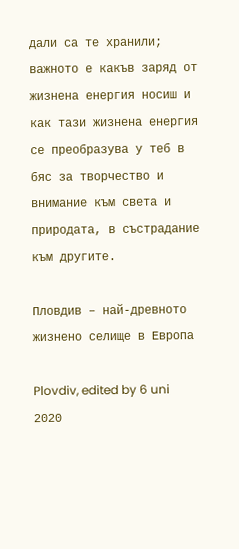дали са те хранили; важното е какъв заряд от жизнена енергия носиш и как тази жизнена енергия се преобразува у теб в бяс за творчество и внимание към света и природата, в състрадание към другите.

Пловдив – най-древното жизнено селище в Европа

Plovdiv, edited by 6 uni 2020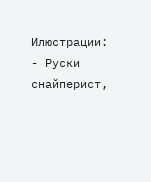Илюстрации:
- Руски снайперист,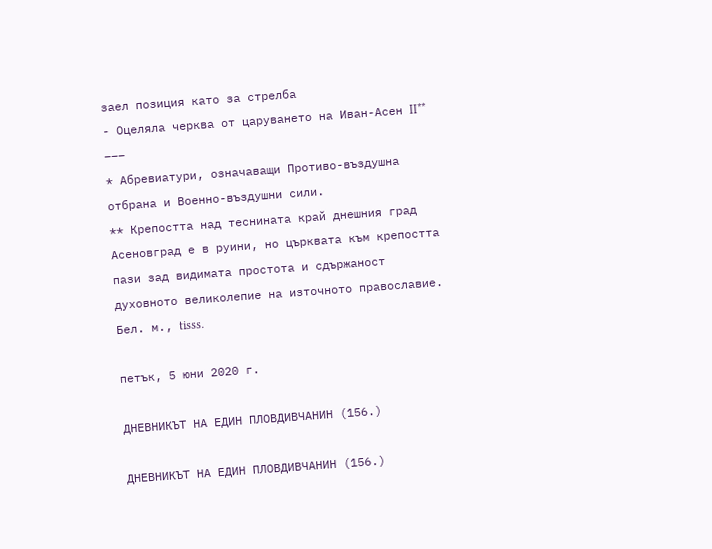заел позиция като за стрелба
- Оцеляла черква от царуването на Иван-Асен II**
–––
* Абревиатури, означаващи Противо-въздушна отбрана и Военно-въздушни сили.
** Крепостта над теснината край днешния град Асеновград е в руини, но църквата към крепостта пази зад видимата простота и сдържаност духовното великолепие на източното православие. Бел. м., tisss.

петък, 5 юни 2020 г.

ДНЕВНИКЪТ НА ЕДИН ПЛОВДИВЧАНИН (156.)

ДНЕВНИКЪТ НА ЕДИН ПЛОВДИВЧАНИН (156.)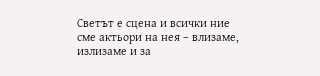Светът е сцена и всички ние сме актьори на нея – влизаме, излизаме и за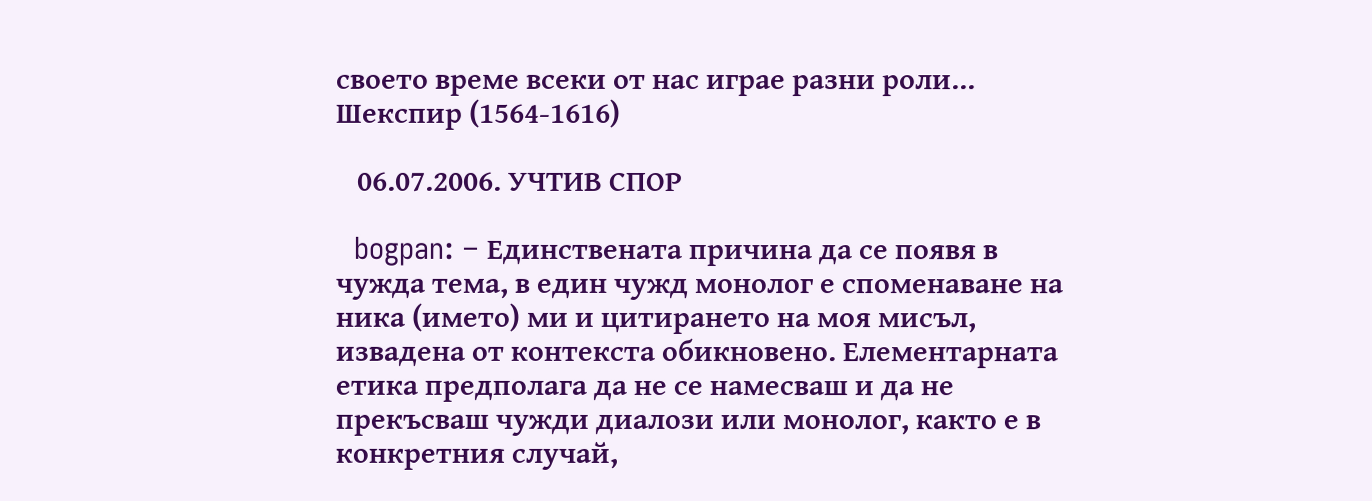своето време всеки от нас играе разни роли... Шекспир (1564-1616)

   06.07.2006. УЧТИВ СПОР

  bogpan: – Единствената причина да се появя в чужда тема, в един чужд монолог е споменаване на ника (името) ми и цитирането на моя мисъл, извадена от контекста обикновено. Елементарната етика предполага да не се намесваш и да не прекъсваш чужди диалози или монолог, както е в конкретния случай,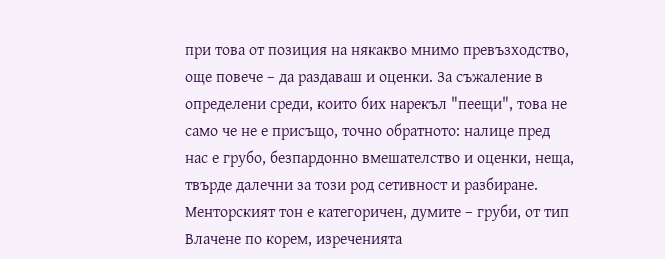при това от позиция на някакво мнимо превъзходство, още повече – да раздаваш и оценки. За съжаление в определени среди, които бих нарекъл "пеещи", това не само че не е присъщо, точно обратното: налице пред нас е грубо, безпардонно вмешателство и оценки, неща, твърде далечни за този род сетивност и разбиране. Менторският тон е категоричен, думите – груби, от тип Влачене по корем, изреченията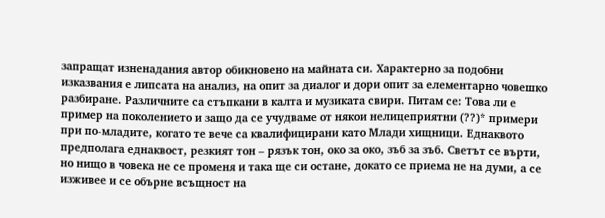запращат изненадания автор обикновено на майната си. Характерно за подобни изказвания е липсата на анализ, на опит за диалог и дори опит за елементарно човешко разбиране. Различните са стъпкани в калта и музиката свири. Питам се: Това ли е пример на поколението и защо да се учудваме от някои нелицеприятни (??)* примери при по-младите, когато те вече са квалифицирани като Млади хищници. Еднаквото предполага еднаквост, резкият тон – рязък тон, око за око, зъб за зъб. Светът се върти, но нищо в човека не се променя и така ще си остане, докато се приема не на думи, а се изживее и се обърне всъщност на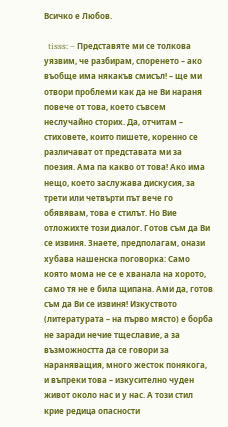Всичко е Любов.

  tisss: – Представяте ми се толкова уязвим, че разбирам, споренето – ако въобще има някакъв смисъл! – ще ми отвори проблеми как да не Ви нараня повече от това, което съвсем неслучайно сторих. Да, отчитам – стиховете, които пишете, коренно се различават от представата ми за поезия. Ама па какво от това! Ако има нещо, което заслужава дискусия, за трети или четвърти път вече го обявявам, това е стилът. Но Вие отложихте този диалог. Готов съм да Ви се извиня. Знаете, предполагам, онази хубава нашенска поговорка: Само която мома не се е хванала на хорото, само тя не е била щипана. Ами да, готов съм да Ви се извиня! Изкуството (литературата – на първо място) е борба не заради нечие тщеславие, а за възможността да се говори за нараняващия, много жесток понякога, и въпреки това – изкусително чуден живот около нас и у нас. А този стил крие редица опасности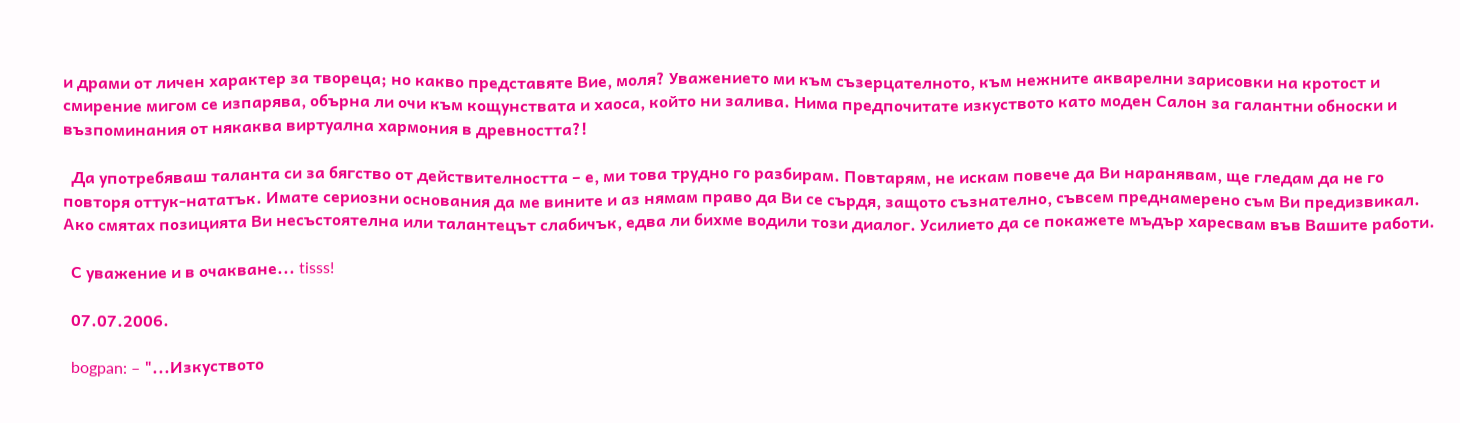и драми от личен характер за твореца; но какво представяте Вие, моля? Уважението ми към съзерцателното, към нежните акварелни зарисовки на кротост и смирение мигом се изпарява, обърна ли очи към кощунствата и хаоса, който ни залива. Нима предпочитате изкуството като моден Салон за галантни обноски и възпоминания от някаква виртуална хармония в древността?!

  Да употребяваш таланта си за бягство от действителността – е, ми това трудно го разбирам. Повтарям, не искам повече да Ви наранявам, ще гледам да не го повторя оттук-нататък. Имате сериозни основания да ме вините и аз нямам право да Ви се сърдя, защото съзнателно, съвсем преднамерено съм Ви предизвикал. Ако смятах позицията Ви несъстоятелна или талантецът слабичък, едва ли бихме водили този диалог. Усилието да се покажете мъдър харесвам във Вашите работи.

  С уважение и в очакване... tisss!

  07.07.2006.

  bogpan: – "...Изкуството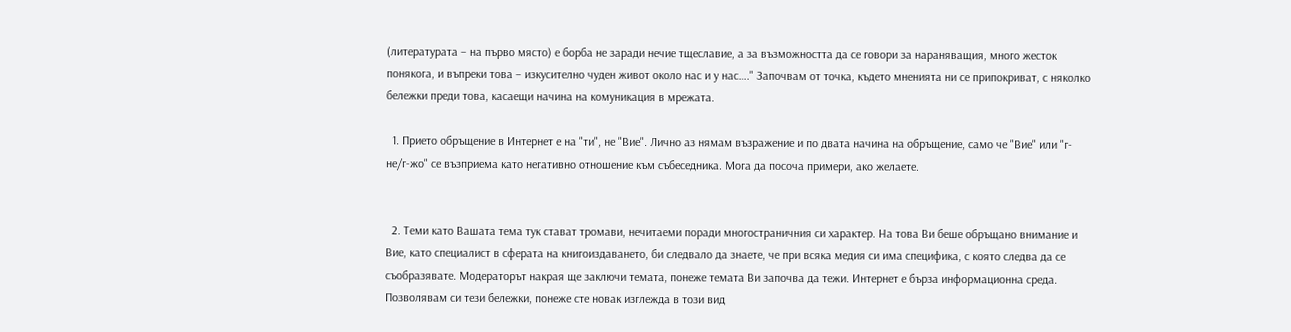(литературата – на първо място) е борба не заради нечие тщеславие, а за възможността да се говори за нараняващия, много жесток понякога, и въпреки това – изкусително чуден живот около нас и у нас…." Започвам от точка, където мненията ни се припокриват, с няколко бележки преди това, касаещи начина на комуникация в мрежата.

  1. Прието обръщение в Интернет е на "ти", не "Вие". Лично аз нямам възражение и по двата начина на обръщение, само че "Вие" или "г-не/г-жо" се възприема като негативно отношение към събеседника. Мога да посоча примери, ако желаете.


  2. Теми като Вашата тема тук стават тромави, нечитаеми поради многостраничния си характер. На това Ви беше обръщано внимание и Вие, като специалист в сферата на книгоиздаването, би следвало да знаете, че при всяка медия си има специфика, с която следва да се съобразявате. Модераторът накрая ще заключи темата, понеже темата Ви започва да тежи. Интернет е бърза информационна среда. Позволявам си тези бележки, понеже сте новак изглежда в този вид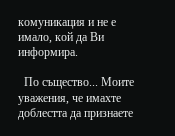комуникация и не е имало, кой да Ви информира.

  По същество... Моите уважения, че имахте доблестта да признаете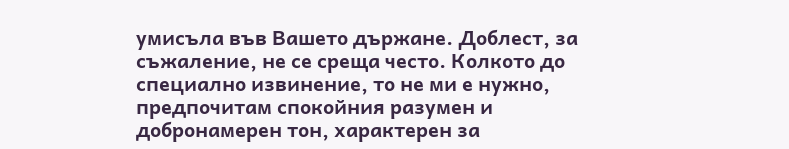умисъла във Вашето държане. Доблест, за съжаление, не се среща често. Колкото до специално извинение, то не ми е нужно, предпочитам спокойния разумен и добронамерен тон, характерен за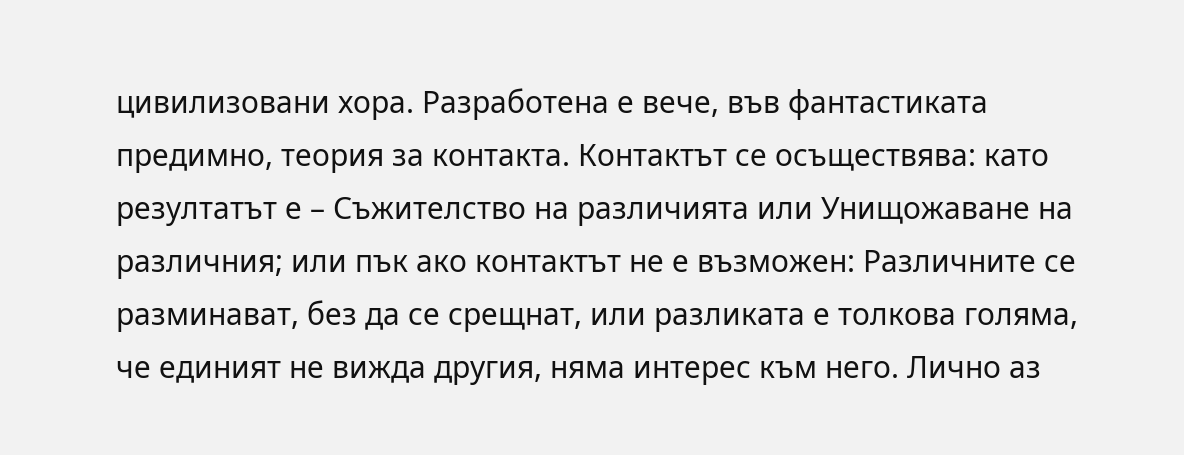цивилизовани хора. Разработена е вече, във фантастиката предимно, теория за контакта. Контактът се осъществява: като резултатът е – Съжителство на различията или Унищожаване на различния; или пък ако контактът не е възможен: Различните се разминават, без да се срещнат, или разликата е толкова голяма, че единият не вижда другия, няма интерес към него. Лично аз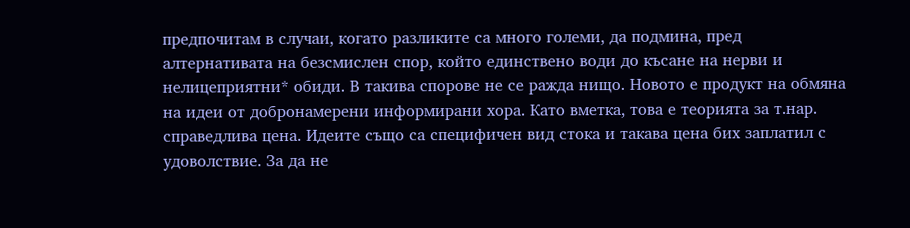предпочитам в случаи, когато разликите са много големи, да подмина, пред алтернативата на безсмислен спор, който единствено води до късане на нерви и нелицеприятни* обиди. В такива спорове не се ражда нищо. Новото е продукт на обмяна на идеи от добронамерени информирани хора. Като вметка, това е теорията за т.нар. справедлива цена. Идеите също са специфичен вид стока и такава цена бих заплатил с удоволствие. За да не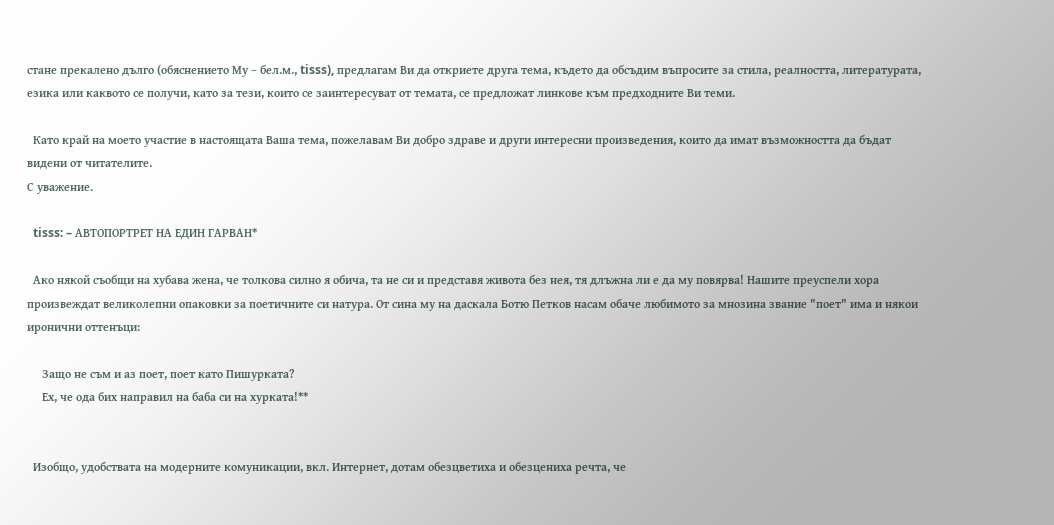стане прекалено дълго (обяснението Му – бел.м., tisss), предлагам Ви да откриете друга тема, където да обсъдим въпросите за стила, реалността, литературата, езика или каквото се получи, като за тези, които се заинтересуват от темата, се предложат линкове към предходните Ви теми.

  Като край на моето участие в настоящата Ваша тема, пожелавам Ви добро здраве и други интересни произведения, които да имат възможността да бъдат видени от читателите.
С уважение.

  tisss: – АВТОПОРТРЕТ НА ЕДИН ГАРВАН*

  Ако някой съобщи на хубава жена, че толкова силно я обича, та не си и представя живота без нея, тя длъжна ли е да му повярва! Нашите преуспели хора произвеждат великолепни опаковки за поетичните си натура. От сина му на даскала Ботю Петков насам обаче любимото за мнозина звание "поет" има и някои иронични оттенъци:

     Защо не съм и аз поет, поет като Пишурката?
     Ех, че ода бих направил на баба си на хурката!**


  Изобщо, удобствата на модерните комуникации, вкл. Интернет, дотам обезцветиха и обезцениха речта, че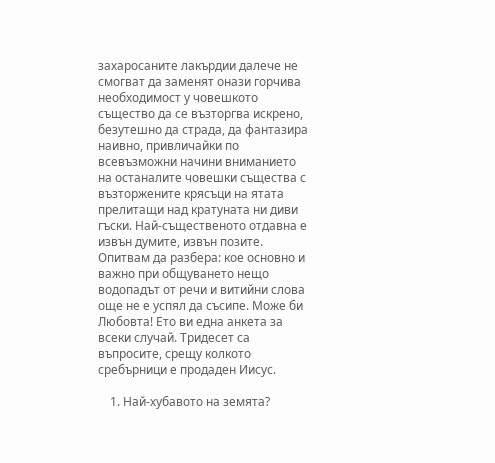захаросаните лакърдии далече не смогват да заменят онази горчива необходимост у човешкото същество да се възторгва искрено, безутешно да страда, да фантазира наивно, привличайки по всевъзможни начини вниманието на останалите човешки същества с възторжените крясъци на ятата прелитащи над кратуната ни диви гъски. Най-същественото отдавна е извън думите, извън позите. Опитвам да разбера: кое основно и важно при общуването нещо водопадът от речи и витийни слова още не е успял да съсипе. Може би Любовта! Ето ви една анкета за всеки случай. Тридесет са въпросите, срещу колкото сребърници е продаден Иисус.

    1. Най-хубавото на земята?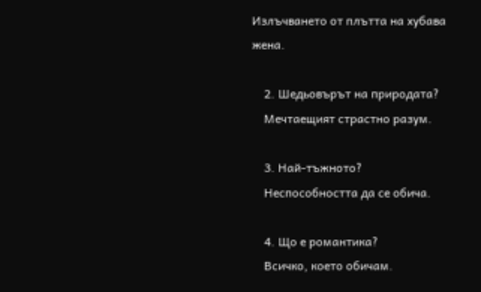Излъчването от плътта на хубава жена.

    2. Шедьовърът на природата?
    Мечтаещият страстно разум.

    3. Най-тъжното?
    Неспособността да се обича.

    4. Що е романтика?
    Всичко, което обичам.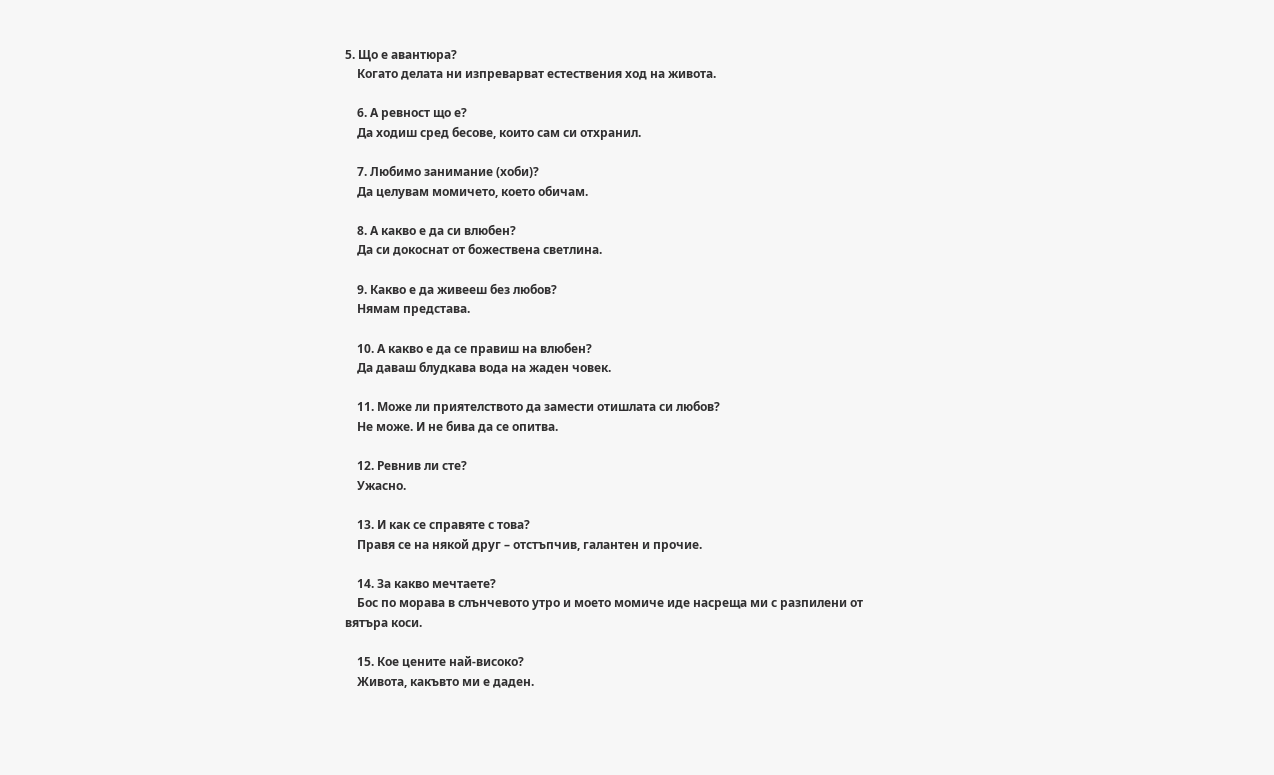5. Що е авантюра?
    Когато делата ни изпреварват естествения ход на живота.

    6. А ревност що е?
    Да ходиш сред бесове, които сам си отхранил.

    7. Любимо занимание (хоби)?
    Да целувам момичето, което обичам.

    8. А какво е да си влюбен?
    Да си докоснат от божествена светлина.

    9. Какво е да живееш без любов?
    Нямам представа.

    10. А какво е да се правиш на влюбен?
    Да даваш блудкава вода на жаден човек.

    11. Може ли приятелството да замести отишлата си любов?
    Не може. И не бива да се опитва.

    12. Ревнив ли сте?
    Ужасно.

    13. И как се справяте с това?
    Правя се на някой друг – отстъпчив, галантен и прочие.

    14. За какво мечтаете?
    Бос по морава в слънчевото утро и моето момиче иде насреща ми с разпилени от вятъра коси.

    15. Кое цените най-високо?
    Живота, какъвто ми е даден.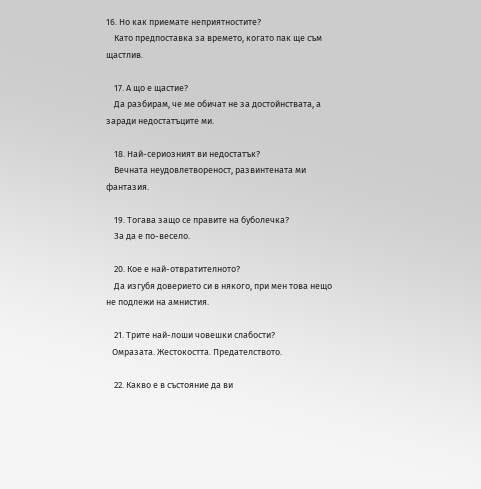16. Но как приемате неприятностите?
    Като предпоставка за времето, когато пак ще съм щастлив.

    17. А що е щастие?
    Да разбирам, че ме обичат не за достойнствата, а заради недостатъците ми.

    18. Най-сериозният ви недостатък?
    Вечната неудовлетвореност, развинтената ми фантазия.

    19. Тогава защо се правите на буболечка?
    За да е по-весело.

    20. Кое е най-отвратителното?
    Да изгубя доверието си в някого, при мен това нещо не подлежи на амнистия.

    21. Трите най-лоши човешки слабости?
   Омразата. Жестокостта. Предателството.

    22. Какво е в състояние да ви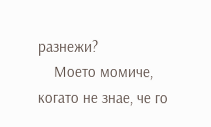разнежи?
    Моето момиче, когато не знае, че го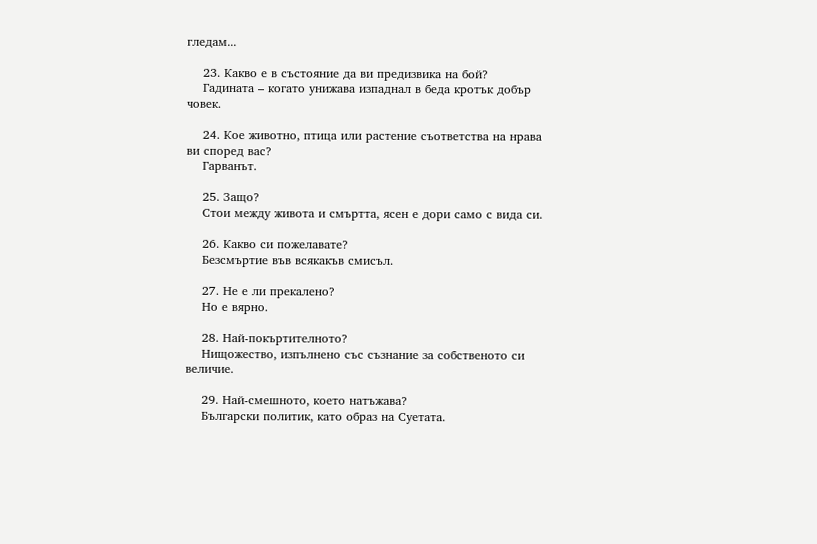гледам...

    23. Какво е в състояние да ви предизвика на бой?
    Гадината – когато унижава изпаднал в беда кротък добър човек.

    24. Кое животно, птица или растение съответства на нрава ви според вас?
    Гарванът.

    25. Защо?
    Стои между живота и смъртта, ясен е дори само с вида си.

    26. Какво си пожелавате?
    Безсмъртие във всякакъв смисъл.

    27. Не е ли прекалено?
    Но е вярно.

    28. Най-покъртителното?
    Нищожество, изпълнено със съзнание за собственото си величие.

    29. Най-смешното, което натъжава?
    Български политик, като образ на Суетата.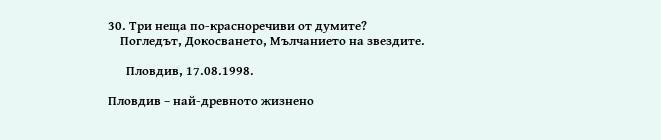30. Три неща по-красноречиви от думите?
    Погледът, Докосването, Мълчанието на звездите.

      Пловдив, 17.08.1998.

Пловдив – най-древното жизнено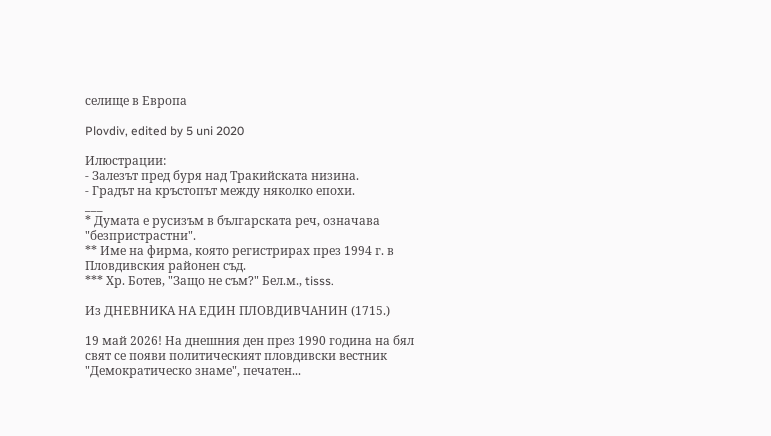селище в Европа

Plovdiv, edited by 5 uni 2020

Илюстрации:
- Залезът пред буря над Тракийската низина.
- Градът на кръстопът между няколко епохи.
___
* Думата е русизъм в българската реч, означава "безпристрастни".
** Име на фирма, която регистрирах през 1994 г. в Пловдивския районен съд.
*** Хр. Ботев, "Защо не съм?" Бел.м., tisss.

Из ДНЕВНИКА НА ЕДИН ПЛОВДИВЧАНИН (1715.)

19 май 2026! На днешния ден през 1990 година на бял свят се появи политическият пловдивски вестник "Демократическо знаме", печатен...